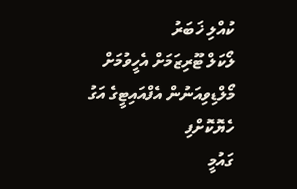ކުއްލި ޚަބަރު
ލޯކަލް ޓޫރިޒަމަށް އެހީވުމަށް މޯލްޑިވިއަނުން އެފްއައިޓީގެ އަގު ހެޔޮކޮށްފި
ގައުމީ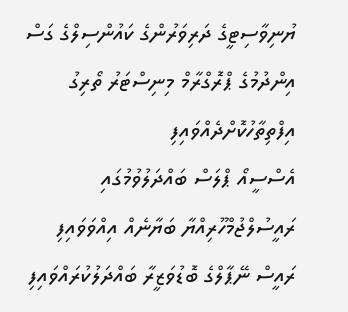ޔުނިވާސިޓީގެ ދަރިވަރުންގެ ކައުންސިލްގެ ގަސް އިންދުމުގެ ޕްރޮގްރާމް މިނިސްޓަރު ތޯރިގު އިފްތިތާހުކޮށްދެއްވައިފި
އެސްސީއޯ ޕްލަސް ބައްދަލުވުމުގައި ރައީސުލްޖުމްހޫރިއްޔާ ބަޔާނެއް އިއްވަވައިފި
ރައީސް ނޭޕާލްގެ ބޮޑުވަޒީރާ ބައްދަލުކުރައްވައިފި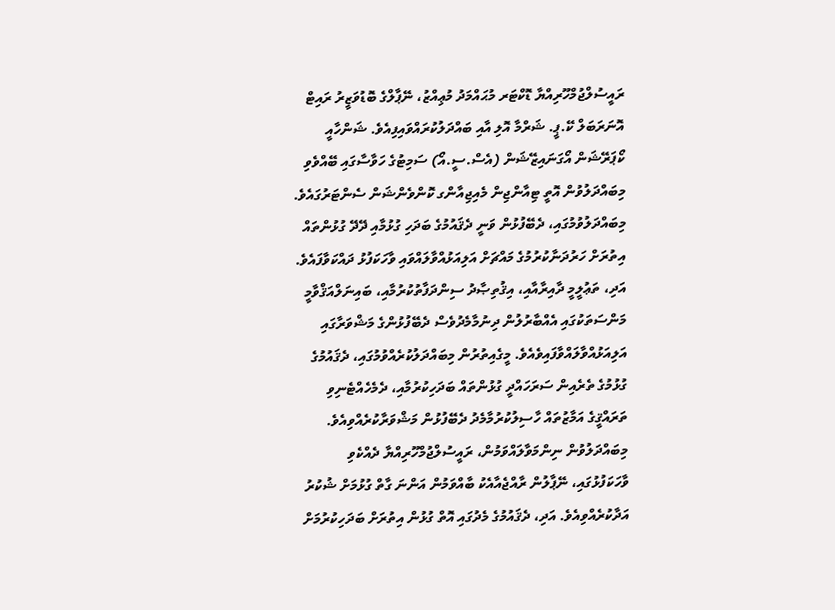ރައީސުލްޖުމްހޫރިއްޔާ ޑޮކްޓަރ މުޙައްމަދު މުޢިއްޒު، ނޭޕާލްގެ ބޮޑުވަޒީރު ރައިޓް އޮނަރަބަލް ކޭ.ޕީ. ޝަރްމާ އޮލި އާއި ބައްދަލުކުރައްވައިފިއެވެ. ޝަންހާއީ ކޯޕަރޭޝަން އޯގަނައިޒޭޝަން (އެސް.ސީ.އޯ) ސަމިޓުގެ ހަވާސާގައި ބޭއްވެވި މިބައްދަލުވުން އޮތީ ޓިއާންޖިން މެއިޖިއާންގ ކޮންވެންޝަން ސެންޓަރުގައެވެ.
މިބައްދަލުވުމުގައި، ދެބޭފުޅުން ވަނީ ދެޤައުމުގެ ބަދަހި ގުޅުމާއި ދޭދޭ ގުޅުންތައް އިތުރަށް ހަރުދަނާކުރުމުގެ މައްޗަށް އަލިއަޅުއްވާލައްވައި ވާހަކަފުޅު ދައްކަވާފައެވެ. އަދި، ތަޢުލީމީ ދާއިރާއާއި، އިޤުތިޞާދު ސިންދަފާތުކުރުމާއި، ބައިނަލްއަޤްވާމީ މަންސަތަކުގައި އެއްބާރުލުން ދިނުމާމެދުވެސް ދެބޭފުޅުންގެ މަޝްވަރާގައި އަލިއަޅުއްވާލައްވާފައިވެއެވެ. މީގެއިތުރުން މިބައްދަލުކުރެއްވުމުގައި، ދެޤައުމުގެ ގުޅުމުގެ ތެރެއިން ސަރަހައްދީ ގުޅުންތައް ބަދަހިކުރުމާއި، ދެމެހެއްޓެނިވި ތަރައްޤީގެ އަމާޒުތައް ހާސިލުކުރުމާމެދު ދެބޭފުޅުން މަޝްވަރާކުރެއްވިއެވެ.
މިބައްދަލުވުން ނިންމަވާލައްވަމުން، ރައީސުލްޖުމްހޫރިއްޔާ ދެއްކެވި ވާހަކަފުޅުގައި، ނޭޕާލުން ރާއްޖެއާއެކު ބާއްވަމުން އަންނަ ގާތް ގުޅުމަށް ޝުކުރު އަދާކުރެއްވިއެވެ. އަދި، ދެޤައުމުގެ މެދުގައި އޮތް ގުޅުން އިތުރަށް ބަދަހިކުރުމަށް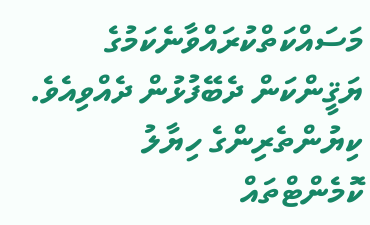މަސައްކަތްކުރައްވާނެކަމުގެ ޔަޤީންކަން ދެބޭފުޅުން ދެއްވިއެވެ.
ކިޔުންތެރިންގެ ހިޔާލު
ކޮމެންޓްތައް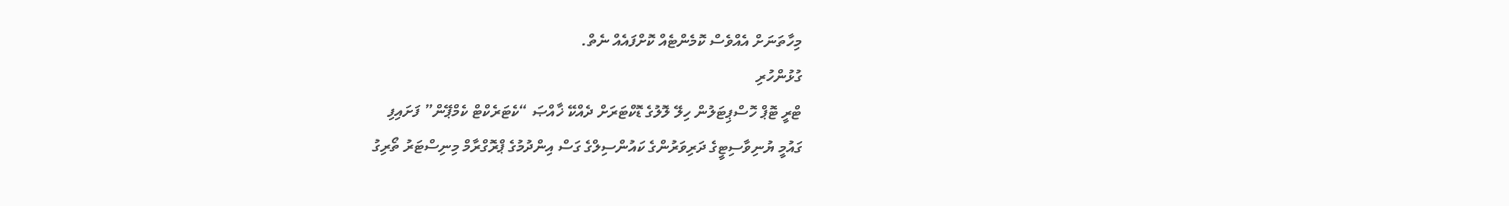މިހާތަނަށް އެއްވެސް ކޮމެންޓެއް ކޮށްފައެއް ނެތް.
ގުޅުންހުރި
ޓްރީ ޓޮޕް ހޮސްޕިޓަލުން ހިލޭ ލޮލުގެ ޑޮކްޓަރަށް ދެއްކޭ ޚާއްޞަ “ކެޓަރެކްޓް ކެމްޕޭން” ފަށައިފި
ގައުމީ ޔުނިވާސިޓީގެ ދަރިވަރުންގެ ކައުންސިލްގެ ގަސް އިންދުމުގެ ޕްރޮގްރާމް މިނިސްޓަރު ތޯރިގު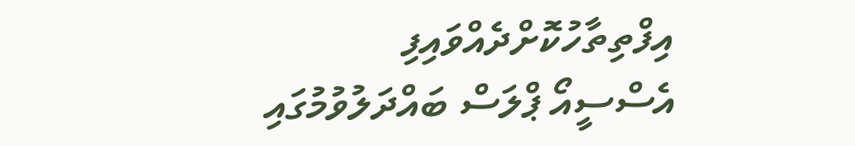އިފްތިތާހުކޮށްދެއްވައިފި
އެސްސީއޯ ޕްލަސް ބައްދަލުވުމުގައި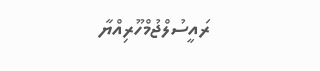ރައީސުލްޖުމްހޫރިއްޔާ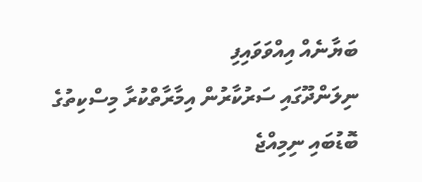ބަޔާނެއް އިއްވަވައިފި
ނިލަންދޫގައި ސަރުކާރުން އިމާރާތްކުރާ މިސްކިތުގެ ބޮޑުބައި ނިމިއްޖެ